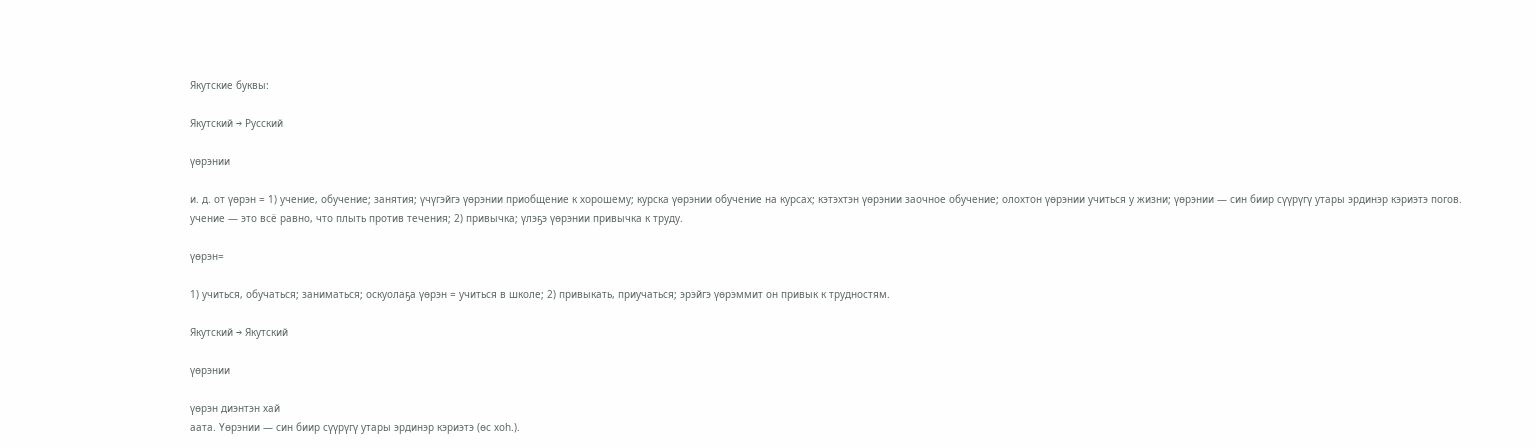Якутские буквы:

Якутский → Русский

үөрэнии

и. д. от үөрэн = 1) учение, обучение; занятия; үчүгэйгэ үөрэнии приобщение к хорошему; курска үөрэнии обучение на курсах; кэтэхтэн үөрэнии заочное обучение; олохтон үөрэнии учиться у жизни; үөрэнии — син биир сүүрүгү утары эрдинэр кэриэтэ погов. учение — это всё равно, что плыть против течения; 2) привычка; үлэҕэ үөрэнии привычка к труду.

үөрэн=

1) учиться, обучаться; заниматься; оскуолаҕа үөрэн = учиться в школе; 2) привыкать, приучаться; эрэйгэ үөрэммит он привык к трудностям.

Якутский → Якутский

үөрэнии

үөрэн диэнтэн хай
аата. Үөрэнии — син биир сүүрүгү утары эрдинэр кэриэтэ (өс хоһ.).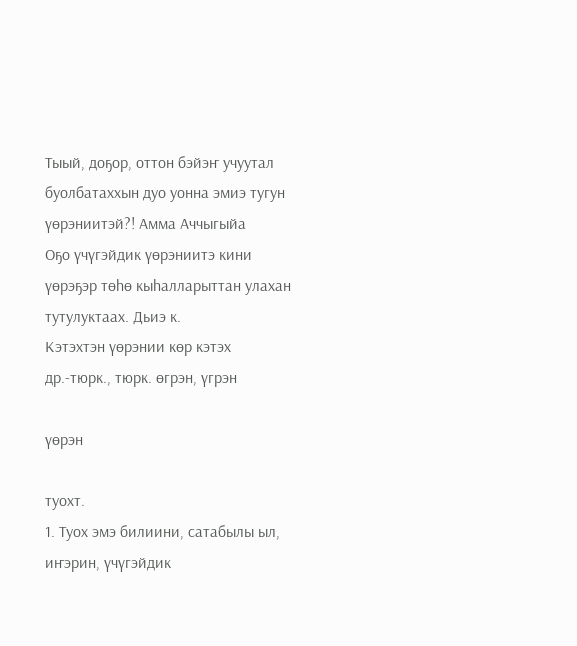Тыый, доҕор, оттон бэйэҥ учуутал буолбатаххын дуо уонна эмиэ тугун үөрэниитэй?! Амма Аччыгыйа
Оҕо үчүгэйдик үөрэниитэ кини үөрэҕэр төһө кыһалларыттан улахан тутулуктаах. Дьиэ к.
Кэтэхтэн үөрэнии көр кэтэх
др.-тюрк., тюрк. өгрэн, үгрэн

үөрэн

туохт.
1. Туох эмэ билиини, сатабылы ыл, иҥэрин, үчүгэйдик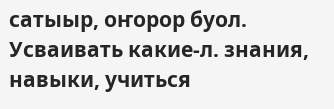сатыыр, оҥорор буол. Усваивать какие-л. знания, навыки, учиться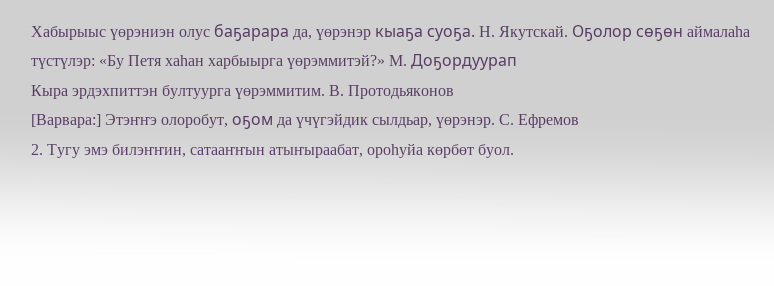Хабырыыс үөрэниэн олус баҕарара да, үөрэнэр кыаҕа суоҕа. Н. Якутскай. Оҕолор сөҕөн аймалаһа түстүлэр: «Бу Петя хаһан харбыырга үөрэммитэй?» М. Доҕордуурап
Кыра эрдэхпиттэн бултуурга үөрэммитим. В. Протодьяконов
[Варвара:] Этэҥҥэ олоробут, оҕом да үчүгэйдик сылдьар, үөрэнэр. С. Ефремов
2. Тугу эмэ билэҥҥин, сатааҥҥын атыҥыраабат, ороһуйа көрбөт буол.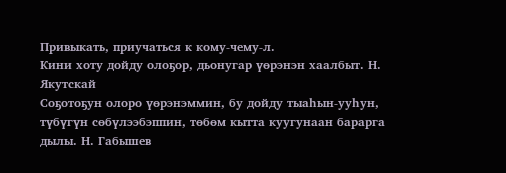Привыкать, приучаться к кому-чему-л.
Кини хоту дойду олоҕор, дьонугар үөрэнэн хаалбыт. Н. Якутскай
Соҕотоҕун олоро үөрэнэммин, бу дойду тыаһын-ууһун, түбүгүн сөбүлээбэппин, төбөм кытта куугунаан барарга дылы. Н. Габышев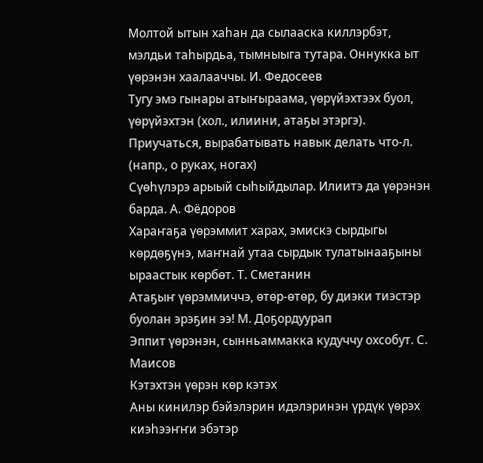Молтой ытын хаһан да сылааска киллэрбэт, мэлдьи таһырдьа, тымныыга тутара. Оннукка ыт үөрэнэн хаалааччы. И. Федосеев
Тугу эмэ гынары атыҥыраама, үөрүйэхтээх буол, үөрүйэхтэн (хол., илиини, атаҕы этэргэ). Приучаться, вырабатывать навык делать что-л. (напр., о руках, ногах)
Сүөһүлэрэ арыый сыһыйдылар. Илиитэ да үөрэнэн барда. А. Фёдоров
Хараҥаҕа үөрэммит харах, эмискэ сырдыгы көрдөҕүнэ, маҥнай утаа сырдык тулатынааҕыны ыраастык көрбөт. Т. Сметанин
Атаҕыҥ үөрэммиччэ, өтөр-өтөр, бу диэки тиэстэр буолан эрэҕин ээ! М. Доҕордуурап
Эппит үөрэнэн, сынньаммакка кудуччу охсобут. С. Маисов
Кэтэхтэн үөрэн көр кэтэх
Аны кинилэр бэйэлэрин идэлэринэн үрдүк үөрэх киэһээҥҥи эбэтэр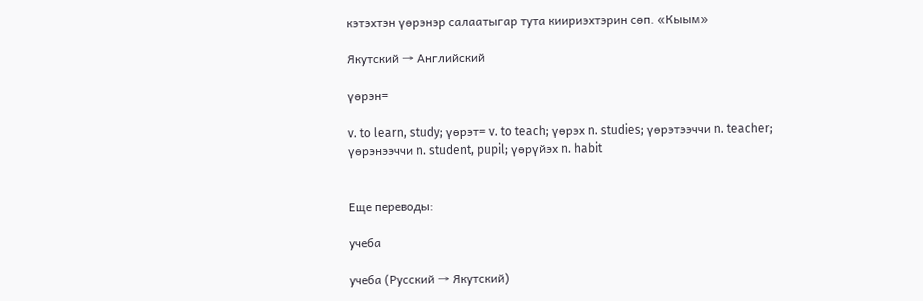кэтэхтэн үөрэнэр салаатыгар тута киириэхтэрин сөп. «Кыым»

Якутский → Английский

үөрэн=

v. to learn, study; үөрэт= v. to teach; үөрэх n. studies; үөрэтээччи n. teacher; үөрэнээччи n. student, pupil; үөрүйэх n. habit


Еще переводы:

учеба

учеба (Русский → Якутский)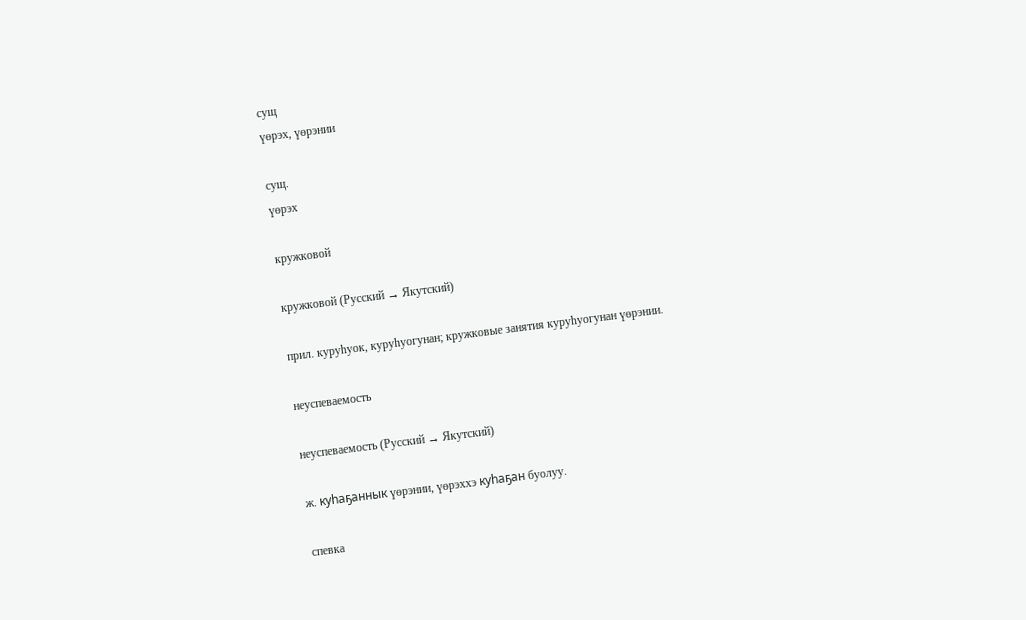сущ
үөрэх, үөрэнии

сущ.
үөрэх

кружковой

кружковой (Русский → Якутский)

прил. куруһуок, куруһуогунан; кружковые занятия куруһуогунан үөрэнии.

неуспеваемость

неуспеваемость (Русский → Якутский)

ж. куһаҕаннык үөрэнии, үөрэххэ куһаҕан буолуу.

спевка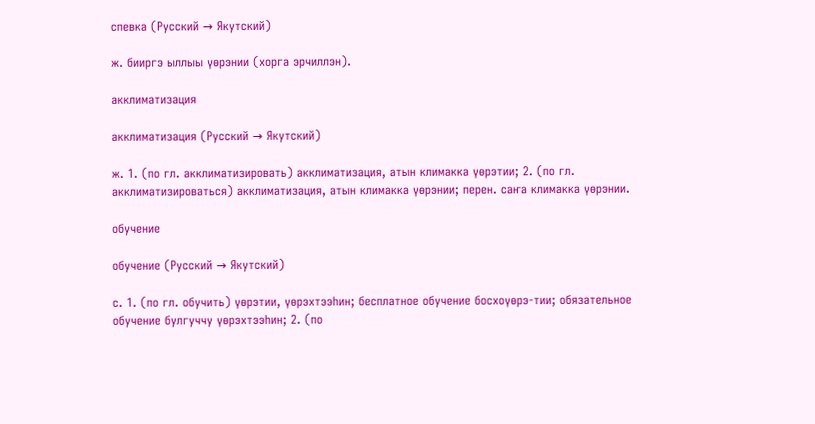спевка (Русский → Якутский)

ж. бииргэ ыллыы үөрэнии (хорга эрчиллэн).

акклиматизация

акклиматизация (Русский → Якутский)

ж. 1. (по гл. акклиматизировать) акклиматизация, атын климакка үөрэтии; 2. (по гл. акклиматизироваться) акклиматизация, атын климакка үөрэнии; перен. саҥа климакка үөрэнии.

обучение

обучение (Русский → Якутский)

с. 1. (по гл. обучить) үөрэтии, үөрэхтээһин; бесплатное обучение босхоүөрэ-тии; обязательное обучение булгуччу үөрэхтээһин; 2. (по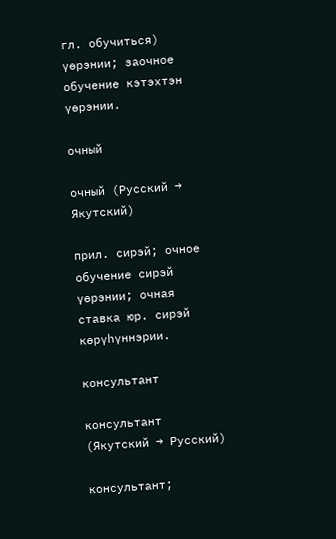гл. обучиться) үөрэнии; заочное обучение кэтэхтэн үөрэнии.

очный

очный (Русский → Якутский)

прил. сирэй; очное обучение сирэй үөрэнии; очная ставка юр. сирэй көрүһүннэрии.

консультант

консультант (Якутский → Русский)

консультант;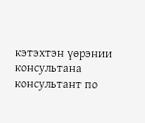кэтэхтэн үөрэнии консультана консультант по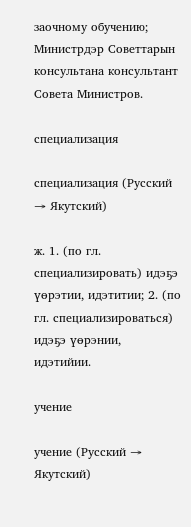заочному обучению; Министрдэр Советтарын консультана консультант Совета Министров.

специализация

специализация (Русский → Якутский)

ж. 1. (по гл. специализировать) идэҕэ үөрэтии, идэтитии; 2. (по гл. специализироваться) идэҕэ үөрэнии, идэтийии.

учение

учение (Русский → Якутский)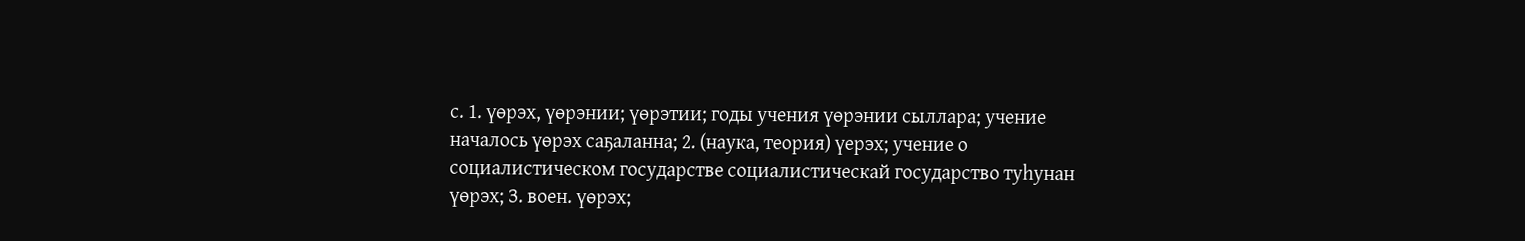с. 1. үөрэх, үөрэнии; үөрэтии; годы учения үөрэнии сыллара; учение началось үөрэх саҕаланна; 2. (наука, теория) үерэх; учение о социалистическом государстве социалистическай государство туһунан үөрэх; З. воен. үөрэх;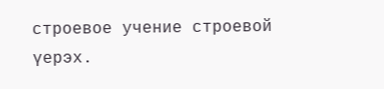строевое учение строевой үерэх.